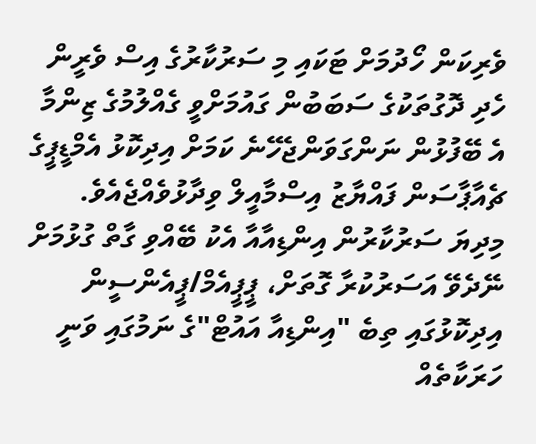ވެރިކަން ހޯދުމަށް ޓަކައި މި ސަރުކާރުގެ އިސް ވެރީން ހެދި ދޮގުތަކުގެ ސަބަބުން ގައުމަށްވީ ގެއްލުމުގެ ޒިންމާ އެ ބޭފުޅުން ނަންގަވަންޖެހޭނެ ކަމަށް އިދިކޮޅު އެމްޑީޕީގެ ޗެއާޕާސަން ފައްޔާޒު އިސްމާއީލް ވިދާޅުވެއްޖެއެވެ.
މިދިޔަ ސަރުކާރުން އިންޑިއާއާ އެކު ބޭއްވި ގާތް ގުޅުމަށް ނޭދެވޭ އަސަރުކުރާ ގޮތަށް، ޕީޕީއެމް/ޕީއެންސީން އިދިކޮޅުގައި ތިބެ "އިންޑިއާ އައުޓް"ގެ ނަމުގައި ވަނީ ހަރަކާތެއް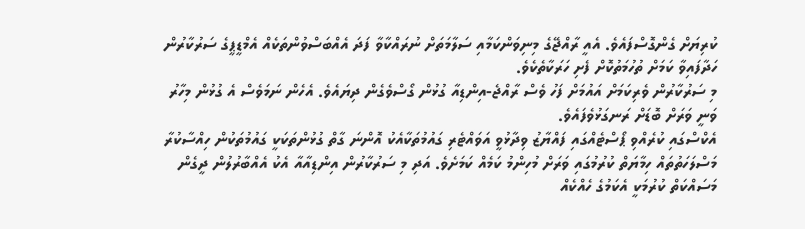ކުރިޔަށް ގެންގޮސްފައެވެ. އެއީ ރާއްޖޭގެ މިނިވަންކަމާއި ސަލާމަތަށް ނުރައްކާވާ ފަދަ އެއްބަސްވުންތަކެއް އެމްޑީޕީގެ ސަރުކާރުން ހަދާފައިވާ ކަމަށް ތުހުމަތުކޮށް ފެށި ހަރަކާތެކެވެ.
މި ސަރުކާރުން ވެރިކަމަށް އައުމަށް ފަހު ވެސް ރާއްޖެ-އިންޑިއާ ގުޅުން ގޯސްވެގެން ދިޔައެވެ. އެހެން ނަމަވެސް އެ ގުޅުން މިހާރު ވަނީ ވަރަށް ބޮޑަށް ރަނގަޅުވެފައެވެ.
އެކްސްގައި ކުރެއްވި ޕޯސްޓެއްގައި ފައްޔާޒު ވިދާޅުވީ އަވައްޓެރި ގައުމުތަކާއެކު އޮންނަ ގާތް ގުޅުންތަކަކީ ގައުމުތަކުން ހިއްސާކުރާ މަސްލަހަތުތައް ހިމާޔަތް ކުރުމުގައި ވަރަށް މުހިންމު ކަމެއް ކަމަށެވެ. އަދި މި ސަރުކާރުން އިންޑިއާއާ އެކު އެއްބާރުލުން ދީގެން މަސައްކަތް ކުރުމަކީ އެކަމުގެ ހެއްކެއް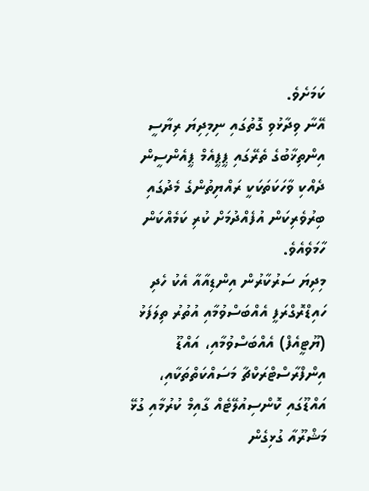ކަމަށެވެ.
އޭނާ ވިދާޅުވި ގޮތުގައި ނިމިދިޔަ ރިޔާސީ އިންތިޚާބުގެ ތެރޭގައި ޕީޕީއެމް ޕީއެންސީން ދެއްކި ވާހަކަތަކަކީ ރައްޔިތުންގެ މެދުގައި ބިރުވެރިކަން އުފެއްދުމަށް ކުރި ކަމެއްކަން ހާމަވެއެވެ.
މިދިޔަ ސަރުކާރުން އިންޑިއާއާ އެކު ހެދި ހައިޑްރޮގްރަފީ އެއްބަސްވުމާއި އުތުރު ތިލަފަޅު (ޔޫޓީއެފް) އެއްބަސްވުމާއި، އައްޑޫ އިންފްރާސްޓްރަކްޗާ މަސައްކަތްތަކާއި، އައްޑޫގައި ކޮންސިއުލޭޓެއް ގާއިމް ކުރުމާއި ގުޅޭ މަޝްރޫއާ ގުޅިގެން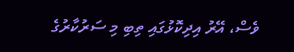ވެސް، އޭރު އިދިކޮޅުގައި ތިބި މި ސަރުކާރުގެ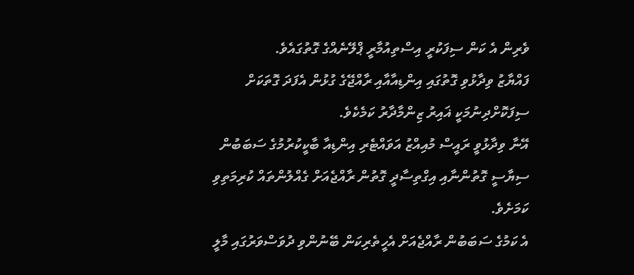ވެރިން އެ ކަން ސިފަކުރީ އިސްތިއުމާރީ ޕްލޭނެއްގެ ގޮތުގައެވެ.
ފައްޔާޒު ވިދާޅުވި ގޮތުގައި އިންޑިއާއާއި ރާއްޖޭގެ ގުޅުން އެފަދަ ގޮތަކަށް ސިފަކޮށްދިނުމަކީ ޣައިރު ޒިންމާދާރު ކަމެކެވެ.
އޭނާ ވިދާޅުވީ ރައީސް މުއިއްޒު އަވައްޓެރި އިންޑިއާ ބާކީކުރުމުގެ ސަބަބުން ސިޔާސީ ގޮތުންނާއި އިގްތިސާދީ ގޮތުން ރާއްޖެއަށް ގެއްލުންތައް ކުރިމަތިވި ކަމަށެވެ.
އެ ކަމުގެ ސަބަބުން ރާއްޖެއަށް އެހީތެރިކަން ބޭނުންވި ދުވަސްވަރުގައި މާލީ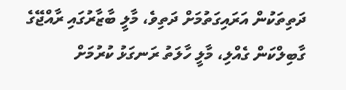ދަތިތަކުން އަރައިގަތުމަށް ދަތިވެ، މާލީ ބާޒާރުގައި ރާއްޖޭގެ ގާބިލްކަން ގެއްލި، މާލީ ހާލަތު ރަނގަޅު ކުރުމަށް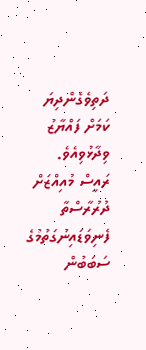ދަތިވެގެންދިޔަ ކަމަށް ފައްޔާޒު ވިދާޅުވިއެވެ.
ރައީސް މުއިއްޒަށް ދުރުރާސްތާ ފެނިވަޑައިނުގަތުމުގެ ސަބަބުން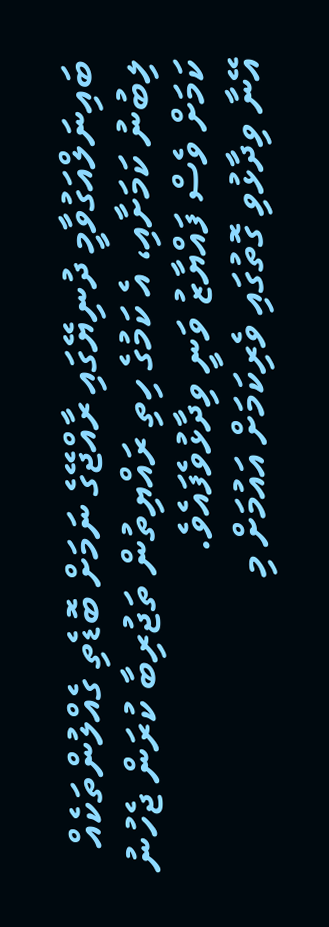ބައިނަލްއަގުވާމީ ދުނިޔޭގައި ރާއްޖޭގެ ނަމަށް ބޮޑެތި ގެއްލުންތަކެއް ލިބުނު ކަމަށާއި، އެ ކަމުގެ ހިތި ރައްޔިތުން ތަޖުރިބާ ކުރަން ޖެހުނު ކަމަށް ވެސް ފައްޔާޒު ވަނީ ވިދާޅުވެފައެވެ.
އޭނާ ވިދާޅުވި ގޮތުގައި ވެރިކަމަށް އައުމަށް މި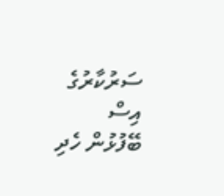ސަރުކާރުގެ އިސް ބޭފުޅުން ހެދި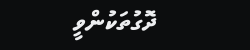ދޮގުތަކުންވީ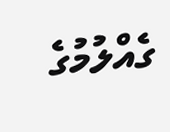ގެއްލުމުގެ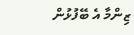ޒިންމާ އެ ބޭފުޅުން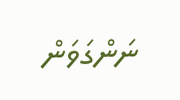ނަންގަވަން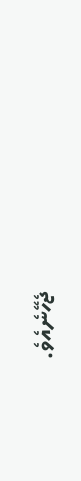ޖެހޭނެއެވެ.